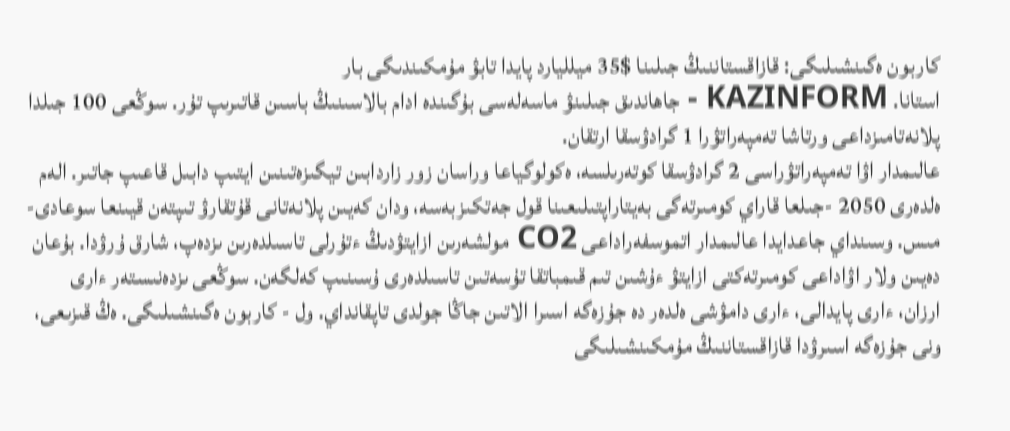كاربون ەگىنشىلىگى: قازاقستاننىڭ جىلىنا $35 ميلليارد پايدا تابۋ مۇمكىندىگى بار
استانا. KAZINFORM - جاھاندىق جىلىنۋ ماسەلەسى بۇگىندە ادام بالاسىنىڭ باسىن قاتىرىپ تۇر. سوڭعى 100 جىلدا پلانەتامىزداعى ورتاشا تەمپەراتۋرا 1 گرادۋسقا ارتقان.
عالىمدار اۋا تەمپەراتۋراسى 2 گرادۋسقا كوتەرىلسە، ەكولوگياعا وراسان زور زاردابىن تيگىزەتىنىن ايتىپ دابىل قاعىپ جاتىر. الەم ەلدەرى 2050 -جىلعا قاراي كومىرتەگى بەيتاراپتىلىعىنا قول جەتكىزبەسە، ودان كەيىن پلانەتانى قۇتقارۋ تىپتەن قيىنعا سوعادى-مىس. وسىنداي جاعدايدا عالىمدار اتموسفەراداعى CO2 مولشەرىن ازايتۋدىڭ ءتۇرلى تاسىلدەرىن ىزدەپ، شارق ۇرۋدا. بۇعان دەيىن ولار اۋاداعى كومىرتەكتى ازايتۋ ءۇشىن تىم قىمباتقا تۇسەتىن تاسىلدەرى ۇسىنىپ كەلگەن. سوڭعى ىزدەنىستەر ءارى ارزان، ءارى پايدالى، ءارى دامۋشى ەلدەر دە جۇزەگە اسىرا الاتىن جاڭا جولدى تاپقانداي. ول - كاربون ەگىنشىلىگى. ەڭ قىزىعى، ونى جۇزەگە اسىرۋدا قازاقستاننىڭ مۇمكىنشىلىگى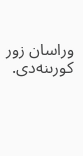وراسان زور كورىنەدى.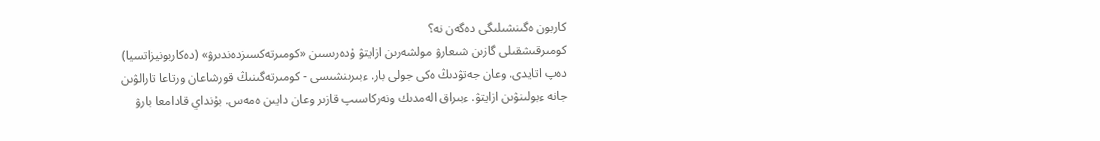كاربون ەگىنشىلىگى دەگەن نە؟
كومىرقىشقىلى گازىن شىعارۋ مولشەرىن ازايتۋ ۇدەرىسىن «كومىرتەكسىزدەندىرۋ» (دەكاربونيزاتسيا) دەپ اتايدى. وعان جەتۋدىڭ ەكى جولى بار. ءبىرىنشىسى - كومىرتەگىنىڭ قورشاعان ورتاعا تارالۋىن جانە ءبولىنۋىن ازايتۋ. ءبىراق الەمدىك ونەركاسىپ قازىر وعان دايىن ەمەس. بۇنداي قادامعا بارۋ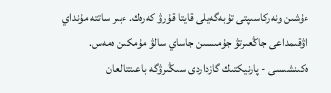ءۇشىن ونەركاسىپتى تۇبەگەيلى قايتا قۇرۋ كەرەك. ءبىر ساتتە مۇنداي اۋقىمداعى جاڭعىرتۋ جۇمىسىن جاساي سالۋ مۇمكىن ەمەس.
ەكىنشىسى - پارنيكتىك گازداردى سىڭىرۋگە باعىتتالعان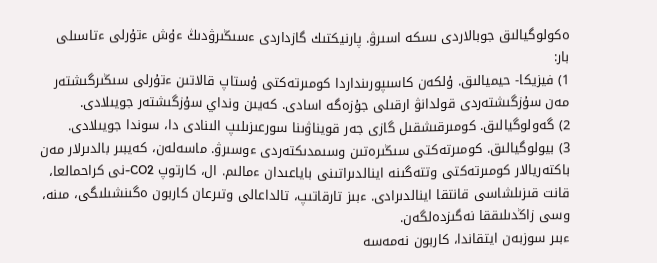ەكولوگيالىق جوبالاردى ىسكە اسىرۋ. پارنيكتىك گازداردى ءسىڭىرۋدىڭ ءۇش ءتۇرلى ءتاسىلى بار:
1) فيزيكا- حيميالىق. ۇلكەن كاسىپورىنداردا كومىرتەكتى ۇستاپ قالاتىن ءتۇرلى سىڭىرگىشتەر مەن سۇزگىشتەردى قولدانۋ ارقىلى جۇزەگە اسادى. كەيىن ونداي سۇزگىشتەر جويىلادى.
2) گەولوگيالىق. كومىرقىشقىل گازى جەر قويناۋىنا سورعىزىلىپ الىنادى دا، سوندا جويىلادى.
3) بيولوگيالىق. كومىرتەكتى سىڭىرەتىن وسىمدىكتەردى ءوسىرۋ. ماسەلەن، كەيبىر بالدىرلار مەن باكتەريالار كومىرتەكتى وتتەگىنە اينالدىراتىنى باياعىدان ءمالىم. ال، كارتوپ CO2-نى كراحمالعا، قانت قىزىلشاسى قانتقا اينالدىرادى. ءبىز تارقاتىپ، تالداعالى وتىرعان كاربون ەگىنشىلىگى، مىنە، وسى زاڭدىلىققا نەگىزدەلگەن.
ءبىر سوزبەن ايتقاندا، كاربون نەمەسە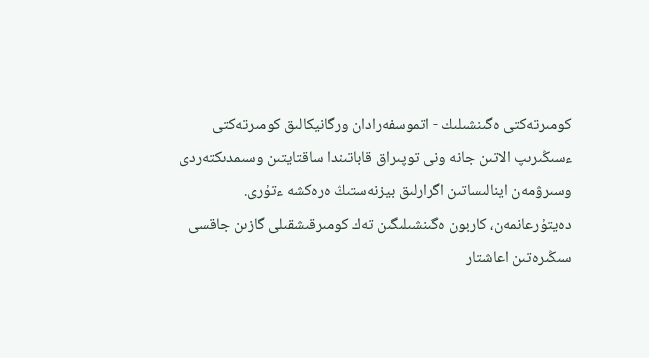كومىرتەكتى ەگىنشىلىك - اتموسفەرادان ورگانيكالىق كومىرتەكتى ءسىڭىرىپ الاتىن جانە ونى توپىراق قاباتىندا ساقتايتىن وسىمدىكتەردى وسىرۋمەن اينالىساتىن اگرارلىق بيزنەستىڭ ەرەكشە ءتۇرى.
دەيتۇرعانمەن، كاربون ەگىنشىلىگىن تەك كومىرقىشقىلى گازىن جاقسى سىڭىرەتىن اعاشتار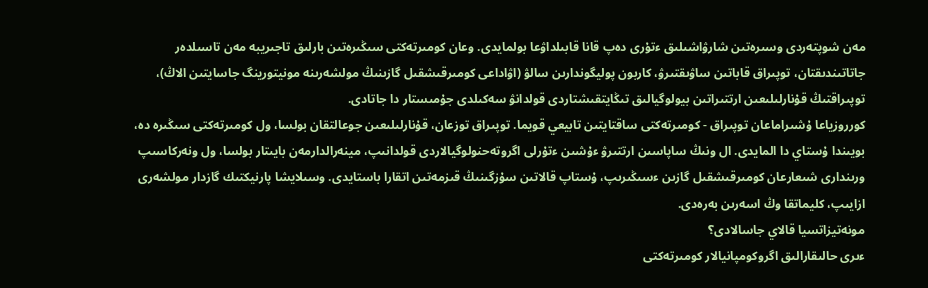مەن شوپتەردى وسىرەتىن شارۋاشىلىق ءتۇرى دەپ قانا قابىلداۋعا بولمايدى. وعان كومىرتەكتى سىڭىرەتىن بارلىق تاجىريبە مەن تاسىلدەر جاتاتىندىقتان، توپىراق قاباتىن ساۋىقتىرۋ، كاربون پوليگوندارىن سالۋ (اۋاداعى كومىرقىشقىل گازىنىڭ مولشەرىنە مونيتورينگ جاسايتىن الاڭ)، توپىراقتىڭ قۇنارلىلىعىن ارتتىراتىن بيولوگيالىق تىڭايتقىشتاردى قولدانۋ سەكىلدى جۇمىستار دا جاتادى.
كورروزياعا ۇشىراماعان توپىراق - كومىرتەكتى ساقتايتىن تابيعي قويما. توپىراق توزعان، قۇنارلىلىعىن جوعالتقان بولسا، ول كومىرتەكتى سىڭىرە دە، بويىندا ۇستاي دا المايدى. ال ونىڭ ساپاسىن ارتتىرۋ ءۇشىن ءتۇرلى اگروتەحنولوگيالاردى قولدانىپ، مينەرالدارمەن بايىتار بولسا، ول ونەركاسىپ ورىندارى شىعارعان كومىرقىشقىل گازىن ءسىڭىرىپ، ۇستاپ قالاتىن سۇزگىنىڭ قىزمەتىن اتقارا باستايدى. وسىلايشا پارنيكتىك گازدار مولشەرى ازايىپ، كليماتقا وڭ اسەرىن بەرەدى.
مونەتيزاتسيا قالاي جاسالادى؟
ءىرى حالىقارالىق اگروكومپانيالار كومىرتەكتى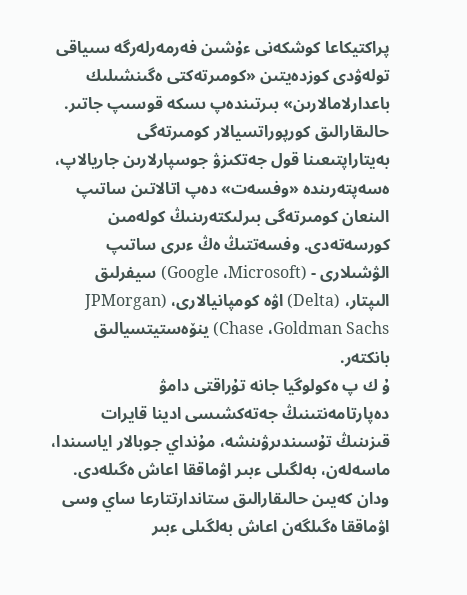پراكتيكاعا كوشكەنى ءۇشىن فەرمەرلەرگە سىياقى تولەۋدى كوزدەيتىن «كومىرتەكتى ەگىنشىلىك باعدارلامالارىن» بىرتىندەپ ىسكە قوسىپ جاتىر. حالىقارالىق كورپوراتسيالار كومىرتەگى بەيتاراپتىعىنا قول جەتكىزۋ جوسپارلارىن جاريالاپ، ەسەپتەرىندە «وفسەت» دەپ اتالاتىن ساتىپ الىنعان كومىرتەگى بىرلىكتەرىنىڭ كولەمىن كورسەتەدى. وفسەتتىڭ ەڭ ءىرى ساتىپ الۋشىلارى - (Google ،Microsoft) سيفرلىق الىپتار، (Delta) اۋە كومپانيالارى، (JPMorgan Chase ،Goldman Sachs) ينۆەستيتسيالىق بانكتەر.
ۇ ك پ ەكولوگيا جانە تۇراقتى دامۋ دەپارتامەنتىنىڭ جەتەكشىسى ادينا قايرات قىزىنىڭ تۇسىندىرۋىنشە، مۇنداي جوبالار اياسىندا، ماسەلەن، بەلگىلى ءبىر اۋماققا اعاش ەگىلەدى. ودان كەيىن حالىقارالىق ستاندارتتارعا ساي وسى اۋماققا ەگىلگەن اعاش بەلگىلى ءبىر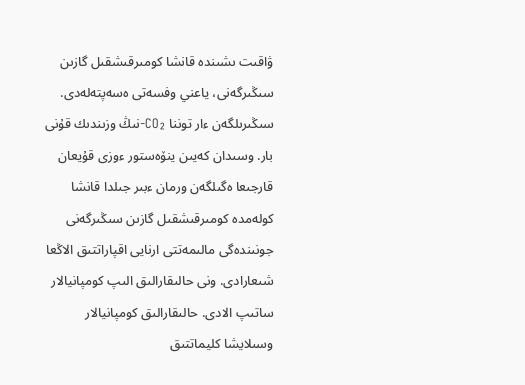ۋاقىت ىشىندە قانشا كومىرقىشقىل گازىن سىڭىرگەنى، ياعني وفسەتى ەسەپتەلەدى. سىڭىرىلگەن ءار توننا CO₂-نىڭ وزىندىك قۇنى بار. وسىدان كەيىن ينۆەستور ءوزى قۇيعان قارجىعا ەگىلگەن ورمان ءبىر جىلدا قانشا كولەمدە كومىرقىشقىل گازىن سىڭىرگەنى جونىندەگى مالىمەتتى ارنايى اقپاراتتىق الاڭعا شىعارادى. ونى حالىقارالىق الىپ كومپانيالار ساتىپ الادى. حالىقارالىق كومپانيالار وسىلايشا كليماتتىق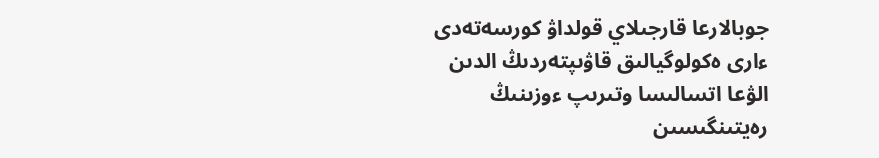جوبالارعا قارجىلاي قولداۋ كورسەتەدى ءارى ەكولوگيالىق قاۋىپتەردىڭ الدىن الۋعا اتسالىسا وتىرىپ ءوزىنىڭ رەيتىنگىسىن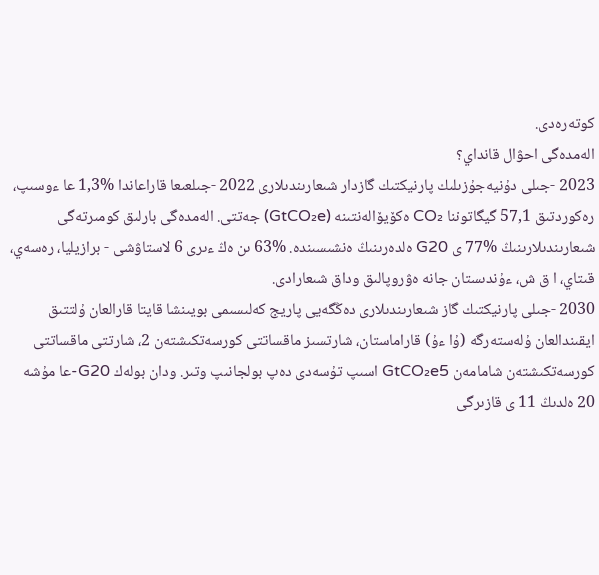كوتەرەدى.
الەمدەگى احۋال قانداي؟
2023 -جىلى دۇنيەجۇزىلىك پارنيكتىك گازدار شىعارىندىلارى 2022 -جىلعىعا قاراعاندا %1,3 عا ءوسىپ، رەكوردتىق 57,1 گيگاتوننا CO₂ ەكۆيۆالەنتىنە (GtCO₂e) جەتتى. الەمدەگى بارلىق كومىرتەگى شىعارىندىلارىنىڭ %77 ى G20 ەلدەرىنىڭ ەنشىسىندە. %63 ىن ەڭ ءىرى 6 لاستاۋشى - برازيليا، رەسەي، قىتاي، ا ق ش، ءۇندىستان جانە ەۋروپالىق وداق شىعارادى.
2030 -جىلى پارنيكتىك گاز شىعارىندىلارى دەڭگەيى پاريج كەلىسىمى بويىنشا قايتا قارالعان ۇلتتىق ايقىندالعان ۇلەستەرگە (ۇا ءۇ) قاراماستان، شارتسىز ماقساتتى كورسەتكىشتەن 2، شارتتى ماقساتتى كورسەتكىشتەن شامامەن GtCO₂e5 اسىپ تۇسەدى دەپ بولجانىپ وتىر. ودان بولەك G20-عا مۇشە 20 ەلدىڭ 11 ى قازىرگى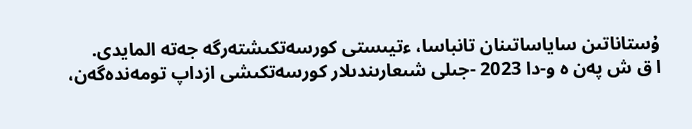ۇستاناتىن ساياساتىنان تانباسا، ءتيىستى كورسەتكىشتەرگە جەتە المايدى.
ا ق ش پەن ە و-دا 2023 -جىلى شىعارىندىلار كورسەتكىشى ازداپ تومەندەگەن،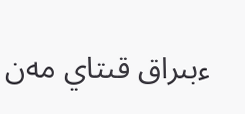ءبىراق قىتاي مەن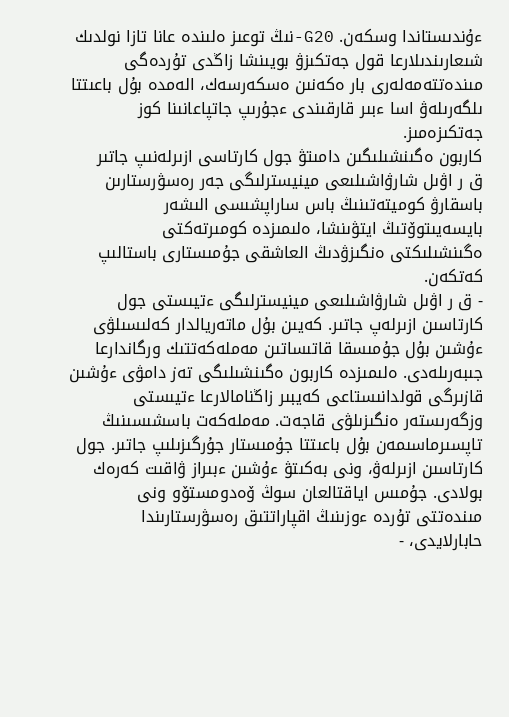ءۇندىستاندا وسكەن. G20-نىڭ توعىز ەلىندە عانا تازا نولدىك شىعارىندىلارعا قول جەتكىزۋ بويىنشا زاڭدى تۇردەگى مىندەتتەمەلەرى بار ەكەنىن ەسكەرسەك، الەمدە بۇل باعىتتا ىلگەرىلەۋ اسا ءبىر قارقىندى ءجۇرىپ جاتپاعانىنا كوز جەتكىزەمىز.
كاربون ەگىنشىلىگىن دامىتۋ جول كارتاسى ازىرلەنىپ جاتىر
ق ر اۋىل شارۋاشىلىعى مينيسترلىگى جەر رەسۋرستارىن باسقارۋ كوميتەتىنىڭ باس ساراپشىسى الىشەر بايسەيىتوۆتىڭ ايتۋىنشا، ەلىمىزدە كومىرتەكتى ەگىنشىلىكتى ەنگىزۋدىڭ العاشقى جۇمىستارى باستالىپ كەتكەن.
- ق ر اۋىل شارۋاشىلىعى مينيسترلىگى ءتيىستى جول كارتاسىن ازىرلەپ جاتىر. كەيىن بۇل ماتەريالدار كەلىسىلۋى ءۇشىن بۇل جۇمىسقا قاتىساتىن مەملەكەتتىك ورگاندارعا جىبەرىلەدى. ەلىمىزدە كاربون ەگىنشىلىگى تەز دامۋى ءۇشىن قازىرگى قولدانىستاعى كەيبىر زاڭنامالارعا ءتيىستى وزگەرىستەر ەنگىزىلۋى قاجەت. مەملەكەت باسشىسىنىڭ تاپسىرماسىمەن بۇل باعىتتا جۇمىستار جۇرگىزىلىپ جاتىر. جول كارتاسىن ازىرلەۋ، ونى بەكىتۋ ءۇشىن ءبىراز ۋاقىت كەرەك بولادى. جۇمىس اياقتالعان سوڭ ۆەدومستۆو ونى مىندەتتى تۇردە ءوزىنىڭ اقپاراتتىق رەسۋرستارىندا حابارلايدى، -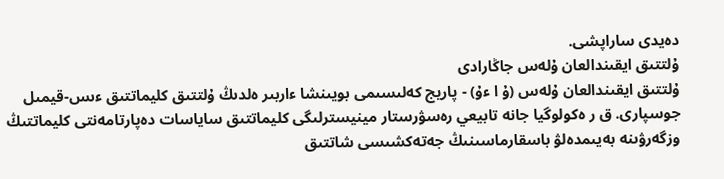دەيدى ساراپشى.
ۇلتتىق ايقىندالعان ۇلەس جاڭارادى
ۇلتتىق ايقىندالعان ۇلەس (ۇ ا ءۇ) - پاريج كەلىسىمى بويىنشا ءاربىر ەلدىڭ ۇلتتىق كليماتتىق ءىس-قيمىل جوسپارى. ق ر ەكولوگيا جانە تابيعي رەسۋرستار مينيسترلىگى كليماتتىق ساياسات دەپارتامەنتى كليماتتىڭ وزگەرۋىنە بەيىمدەلۋ باسقارماسىنىڭ جەتەكشىسى شاتتىق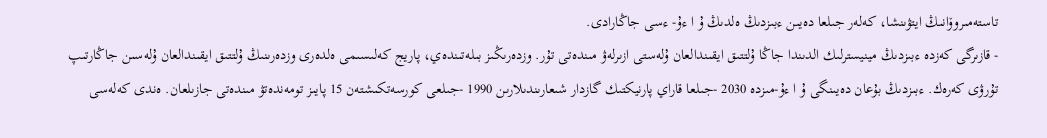تاستەمىروۆانىڭ ايتۋىنشا، كەلەر جىلعا دەيىن ءبىزدىڭ ەلدىڭ ۇ ا ءۇ- ءسى جاڭارادى.
- قازىرگى كەزدە ءبىزدىڭ مينيسترلىك الدىندا جاڭا ۇلتتىق ايقىندالعان ۇلەستى ازىرلەۋ مىندەتى تۇر. وزدەرىڭىز بىلەتىندەي، پاريج كەلىسىمى ەلدەرى وزدەرىنىڭ ۇلتتىق ايقىندالعان ۇلەسىن جاڭارتىپ تۇرۋى كەرەك. ءبىزدىڭ بۇعان دەيىنگى ۇ ا ءۇ-مىزدە 2030 -جىلعا قاراي پارنيكتىك گازدار شىعارىندىلارىن 1990 -جىلعى كورسەتكىشتەن 15 پايىز تومەندەتۋ مىندەتى جازىلعان. ەندى كەلەسى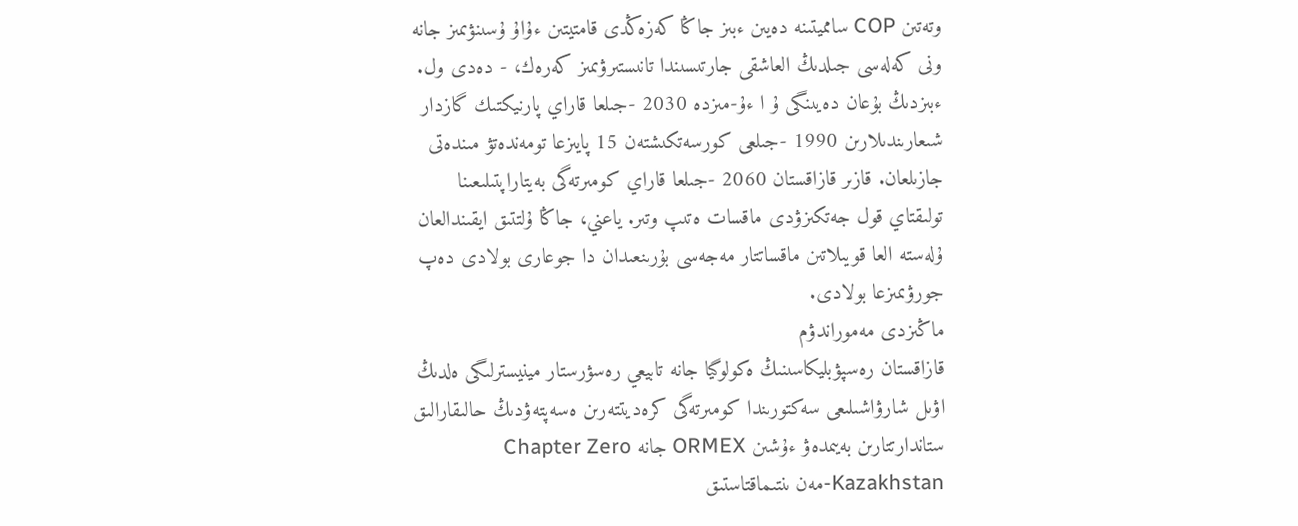وتەتىن COP سامميتىنە دەيىن ءبىز جاڭا كەزەڭدى قامتيتىن ءۇاۇ ۇسىنۋىمىز جانە ونى كەلەسى جىلدىڭ العاشقى جارتىسىندا تانىستىرۋىمىز كەرەك، - دەدى ول.
ءبىزدىڭ بۇعان دەيىنگى ۇ ا ءۇ-مىزدە 2030 -جىلعا قاراي پارنيكتىك گازدار شىعارىندىلارىن 1990 -جىلعى كورسەتكىشتەن 15 پايىزعا تومەندەتۋ مىندەتى جازىلعان. قازىر قازاقستان 2060 -جىلعا قاراي كومىرتەگى بەيتاراپتىلىعىنا تولىقتاي قول جەتكىزۋدى ماقسات ەتىپ وتىر. ياعني، جاڭا ۇلتتىق ايقىندالعان ۇلەستە العا قويىلاتىن ماقساتتار مەجەسى بۇرىنعىدان دا جوعارى بولادى دەپ جورۋىمىزعا بولادى.
ماڭىزدى مەموراندۋم
قازاقستان رەسپۋبليكاسىنىڭ ەكولوگيا جانە تابيعي رەسۋرستار مينيسترلىگى ەلدىڭ اۋىل شارۋاشىلىعى سەكتورىندا كومىرتەگى كرەديتتەرىن ەسەپتەۋدىڭ حالىقارالىق ستاندارتتارىن بەيىمدەۋ ءۇشىن ORMEX جانە Chapter Zero Kazakhstan-مەن ىنتىماقتاستىق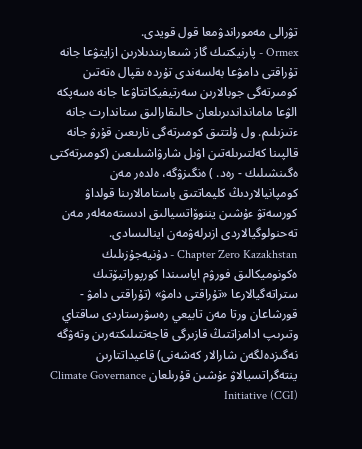تۋرالى مەموراندۋمعا قول قويدى.
Ormex - پارنيكتىك گاز شىعارىندىلارىن ازايتۋعا جانە تۇراقتى دامۋعا بەلسەندى تۇردە ىقپال ەتەتىن كومىرتەگى جوبالارىن سەرتيفيكاتتاۋعا جانە ەسەپكە الۋعا مامانداندىرىلعان حالىقارالىق ستاندارت جانە ءتىزىلىم. ول ۇلتتىق كومىرتەگى نارىعىن قۇرۋ جانە قالپىنا كەلتىرىلەتىن اۋىل شارۋاشىلىعىن (كومىرتەكتى ەگىنشىلىك - رەد. ) ەنگىزۋگە، ەلدەر مەن كومپانيالاردىڭ كليماتتىق باستامالارىنا قولداۋ كورسەتۋ ءۇشىن يننوۆاتسيالىق ادىستەمەلەر مەن تەحنولوگيالاردى ازىرلەۋمەن اينالىسادى.
Chapter Zero Kazakhstan - دۇنيەجۇزىلىك ەكونوميكالىق فورۋم اياسىندا كورپوراتيۆتىك ستراتەگيالارعا «تۇراقتى دامۋ» (تۇراقتى دامۋ - قورشاعان ورتا مەن تابيعي رەسۋرستاردى ساقتاي وتىرىپ ادامزاتتىڭ قازىرگى قاجەتتىلىكتەرىن وتەۋگە نەگىزدەلگەن شارالار كەشەنى) قاعيداتتارىن ينتەگراتسيالاۋ ءۇشىن قۇرىلعان Climate Governance Initiative (CGI)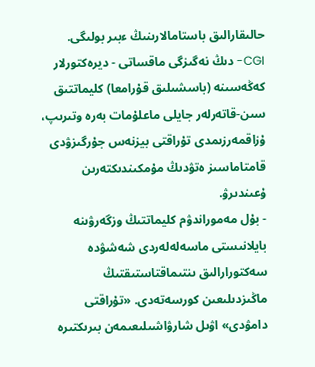حالىقارالىق باستامالارىنىڭ ءبىر بولىگى. CGI- دىڭ نەگىزگى ماقساتى - ديرەكتورلار كەڭەسىنە (باسشىلىق قۇرامعا) كليماتتىق سىن-قاتەرلەر جايلى ماعلۇمات بەرە وتىرىپ، ۇزاقمەرزىمدى تۇراقتى بيزنەس جۇرگىزۋدى قامتاماسىز ەتۋدىڭ مۇمكىندىكتەرىن ۇعىندىرۋ.
- بۇل مەموراندۋم كليماتتىڭ وزگەرۋىنە بايلانىستى ماسەلەلەردى شەشۋدە سەكتورارالىق ىنتىماقتاستىقتىڭ ماڭىزدىلىعىن كورسەتەدى. «تۇراقتى دامۋدى» اۋىل شارۋاشىلىعىمەن بىرىكتىرە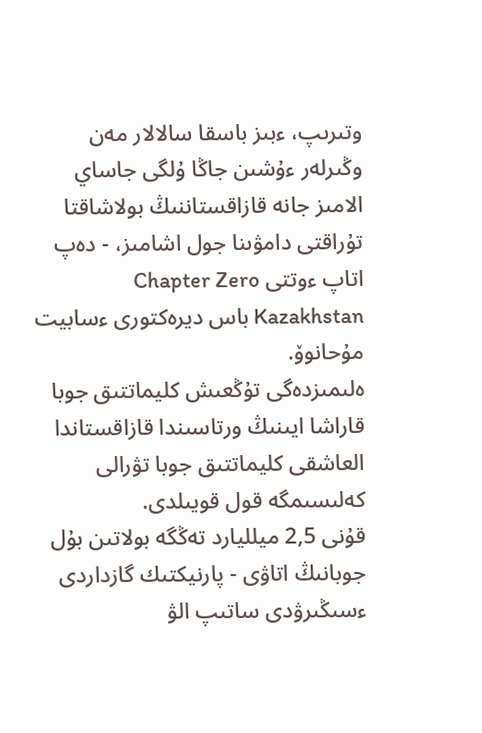وتىرىپ، ءبىز باسقا سالالار مەن وڭىرلەر ءۇشىن جاڭا ۇلگى جاساي الامىز جانە قازاقستاننىڭ بولاشاقتا تۇراقتى دامۋىنا جول اشامىز، - دەپ اتاپ ءوتتى Chapter Zero Kazakhstan باس ديرەكتورى ءسابيت مۇحانوۆ.
ەلىمىزدەگى تۇڭعىش كليماتتىق جوبا
قاراشا ايىنىڭ ورتاسىندا قازاقستاندا العاشقى كليماتتىق جوبا تۋرالى كەلىسىمگە قول قويىلدى.
قۇنى 2,5 ميلليارد تەڭگە بولاتىن بۇل جوبانىڭ اتاۋى - پارنيكتىك گازداردى ءسىڭىرۋدى ساتىپ الۋ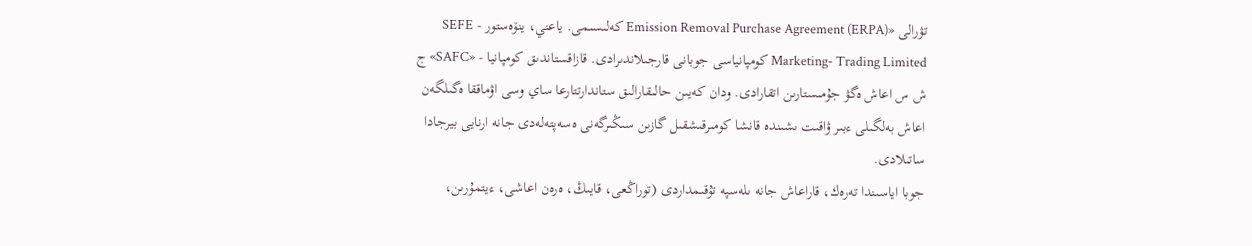تۋرالى «Emission Removal Purchase Agreement (ERPA) كەلىسىمى. ياعني، ينۆەستور - SEFE Marketing- Trading Limited كومپانياسى جوبانى قارجىلاندىرادى. قازاقستاندىق كومپانيا - «SAFC» ج ش س اعاش ەگۋ جۇمىستارىن اتقارادى. ودان كەيىن حالىقارالىق ستاندارتتارعا ساي وسى اۋماققا ەگىلگەن اعاش بەلگىلى ءبىر ۋاقىت ىشىندە قانشا كومىرقىشقىل گازىن سىڭىرگەنى ەسەپتەلەدى جانە ارنايى بيرجادا ساتىلادى.
جوبا اياسىندا تەرەك، قاراعاش جانە ىلەسپە تۇقىمداردى (توراڭعى، قايىڭ، ەرەن اعاشى، ءيتمۇرىن،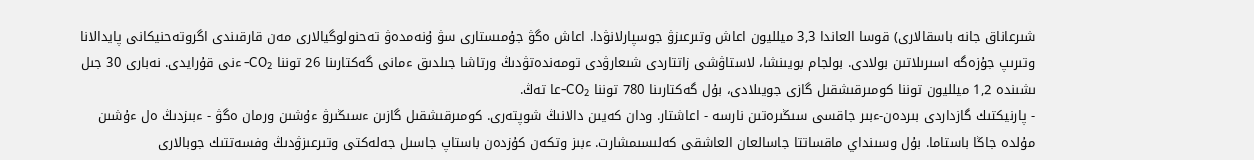شىرعاناق جانە باسقالارى) قوسا العاندا 3,3 ميلليون اعاش وتىرعىزۋ جوسپارلانۋدا. اعاش ەگۋ جۇمىستارى سۋ ۇنەمدەۋ تەحنولوگيالارى مەن قارقىندى اگروتەحنيكانى پايدالانا وتىرىپ جۇزەگە اسىرىلاتىن بولادى. بولجام بويىنشا، لاستاۋشى زاتتاردى شىعارۋدى تومەندەتۋدىڭ ورتاشا جىلدىق ءمانى گەكتارىنا 26 توننا CO₂- ءنى قۇرايدى. نەبارى 30 جىل ىشىندە 1,2 ميلليون توننا كومىرقىشقىل گازى جويىلادى، بۇل گەكتارىنا 780 توننا CO₂-عا تەڭ.
- پارنيكتىك گازداردى بىردەن-ءبىر جاقسى سىڭىرەتىن نارسە - اعاشتار. ودان كەيىن دالانىڭ شوپتەرى. كومىرقىشقىل گازىن ءسىڭىرۋ ءۇشىن ورمان ەگۋ - ءبىزدىڭ ەل ءۇشىن مۇلدە جاڭا باستاما. بۇل وسىنداي ماقساتتا جاسالعان العاشقى كەلىسىمشارت. ءبىز وتكەن كۇزدەن باستاپ جاسىل جەلەكتى وتىرعىزۋدىڭ وفسەتتىك جوبالارى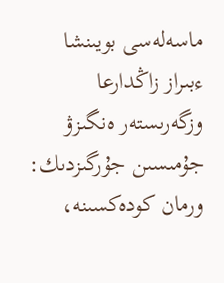ماسەلەسى بويىنشا ءبىراز زاڭدارعا وزگەرىستەر ەنگىزۋ جۇمىسىن جۇرگىزدىك: ورمان كودەكسىنە،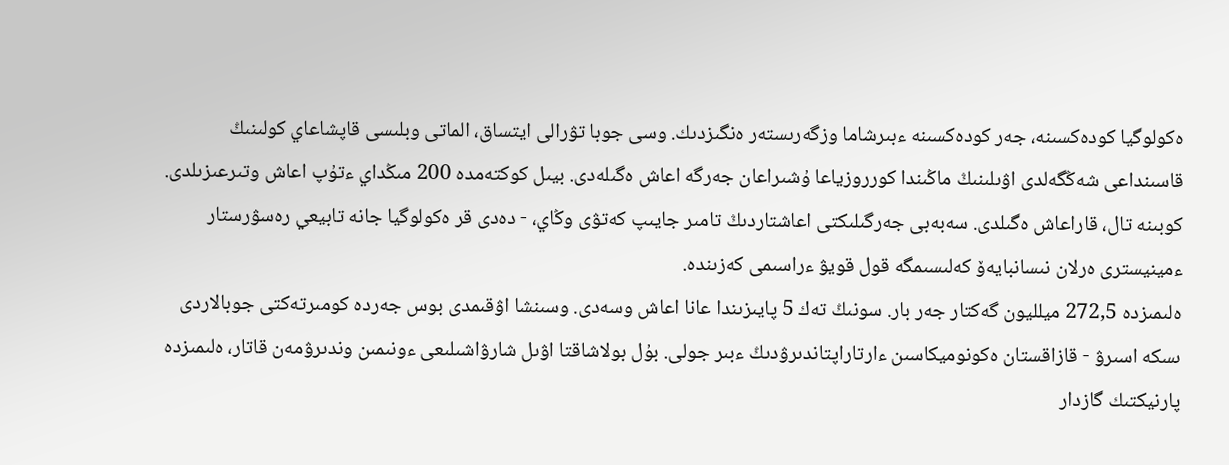ەكولوگيا كودەكسىنە، جەر كودەكسىنە ءبىرشاما وزگەرىستەر ەنگىزدىك. وسى جوبا تۋرالى ايتساق، الماتى وبلىسى قاپشاعاي كولىنىڭ قاسىنداعى شەڭگەلدى اۋىلىنىڭ ماڭىندا كورروزياعا ۇشىراعان جەرگە اعاش ەگىلەدى. بيىل كوكتەمدە 200 مىڭداي ءتۇپ اعاش وتىرعىزىلدى. كوبىنە تال، قاراعاش ەگىلدى. سەبەبى جەرگىلىكتى اعاشتاردىڭ تامىر جايىپ كەتۋى وڭاي، - دەدى قر ەكولوگيا جانە تابيعي رەسۋرستار ءمينيسترى ەرلان نىسانبايەۆ كەلىسىمگە قول قويۋ ءراسىمى كەزىندە.
ەلىمىزدە 272,5 ميلليون گەكتار جەر بار. سونىڭ تەك 5 پايىزىندا عانا اعاش وسەدى. وسىنشا اۋقىمدى بوس جەردە كومىرتەكتى جوبالاردى ىسكە اسىرۋ - قازاقستان ەكونوميكاسىن ءارتاراپتاندىرۋدىڭ ءبىر جولى. بۇل بولاشاقتا اۋىل شارۋاشىلىعى ءونىمىن وندىرۋمەن قاتار، ەلىمىزدە پارنيكتىك گازدار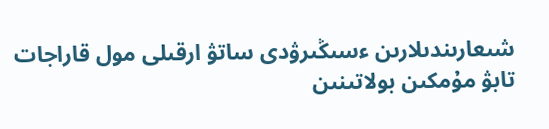شىعارىندىلارىن ءسىڭىرۋدى ساتۋ ارقىلى مول قاراجات تابۋ مۇمكىن بولاتىنىن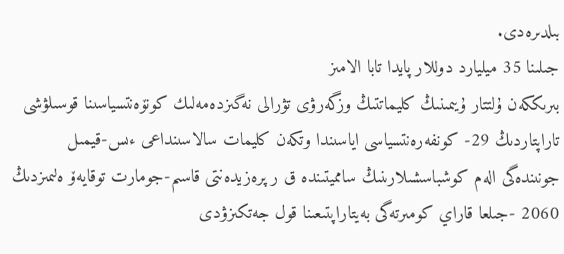بىلدىرەدى.
جىلىنا 35 ميليارد دوللار پايدا تابا الامىز
بىرىككەن ۇلتتار ۇيىمىنىڭ كليماتتىڭ وزگەرۋى تۋرالى نەگىزدەمەلىك كونۆەنتسياسىنا قوسىلۋشى تاراپتاردىڭ 29- كونفەرەنتسياسى اياسىندا وتكەن كليمات سالاسىنداعى ءىس-قيمىل جونىندەگى الەم كوشباسشىلارىنىڭ سامميتىندە ق ر پرەزيدەنتى قاسىم-جومارت توقايەۆ ەلىمىزدىڭ 2060 -جىلعا قاراي كومىرتەگى بەيتاراپتىعىنا قول جەتكىزۋدى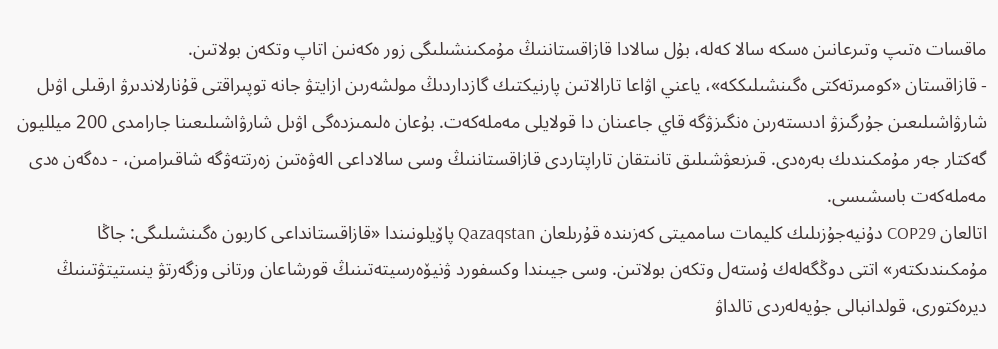ماقسات ەتىپ وتىرعانىن ەسكە سالا كەلە، بۇل سالادا قازاقستاننىڭ مۇمكىنشىلىگى زور ەكەنىن اتاپ وتكەن بولاتىن.
- قازاقستان «كومىرتەكتى ەگىنشىلىككە»، ياعني اۋاعا تارالاتىن پارنيكتىك گازداردىڭ مولشەرىن ازايتۋ جانە توپىراقتى قۇنارلاندىرۋ ارقىلى اۋىل شارۋاشىلىعىن جۇرگىزۋ ادىستەرىن ەنگىزۋگە قاي جاعىنان دا قولايلى مەملەكەت. بۇعان ەلىمىزدەگى اۋىل شارۋاشىلىعىنا جارامدى 200 ميلليون گەكتار جەر مۇمكىندىك بەرەدى. قىزىعۋشىلىق تانىتقان تاراپتاردى قازاقستاننىڭ وسى سالاداعى الەۋەتىن زەرتتەۋگە شاقىرامىن، - دەگەن ەدى مەملەكەت باسشىسى.
اتالعان COP29 دۇنيەجۇزىلىك كليمات سامميتى كەزىندە قۇرىلعان Qazaqstan پاۆيلونىندا «قازاقستانداعى كاربون ەگىنشىلىگى: جاڭا مۇمكىندىكتەر» اتتى دوڭگەلەك ۇستەل وتكەن بولاتىن. وسى جيىندا وكسفورد ۋنيۆەرسيتەتىنىڭ قورشاعان ورتانى وزگەرتۋ ينستيتۋتىنىڭ ديرەكتورى، قولدانبالى جۇيەلەردى تالداۋ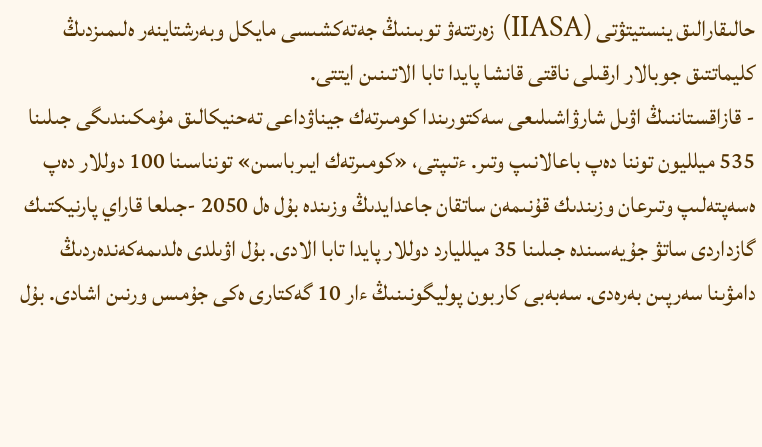حالىقارالىق ينستيتۋتى (IIASA) زەرتتەۋ توبىنىڭ جەتەكشىسى مايكل وبەرشتاينەر ەلىمىزدىڭ كليماتتىق جوبالار ارقىلى ناقتى قانشا پايدا تابا الاتىنىن ايتتى.
- قازاقستاننىڭ اۋىل شارۋاشىلىعى سەكتورىندا كومىرتەك جيناۋداعى تەحنيكالىق مۇمكىندىگى جىلىنا 535 ميلليون توننا دەپ باعالانىپ وتىر. ءتىپتى، «كومىرتەك ايىرباسىن» تونناسىنا 100 دوللار دەپ ەسەپتەلىپ وتىرعان وزىندىك قۇنىمەن ساتقان جاعدايدىڭ وزىندە بۇل ەل 2050 -جىلعا قاراي پارنيكتىك گازداردى ساتۋ جۇيەسىندە جىلىنا 35 ميلليارد دوللار پايدا تابا الادى. بۇل اۋىلدى ەلدىمەكەندەردىڭ دامۋىنا سەرپىن بەرەدى. سەبەبى كاربون پوليگونىنىڭ ءار 10 گەكتارى ەكى جۇمىس ورنىن اشادى. بۇل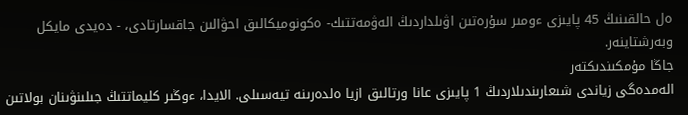ەل حالقىنىڭ 45 پايىزى ءومىر سۇرەتىن اۋىلداردىڭ الەۋمەتتىك- ەكونوميكالىق احۋالىن جاقسارتادى، - دەيدى مايكل وبەرشتاينەر.
جاڭا مۇمكىندىكتەر
الەمدەگى زياندى شىعارىندىلاردىڭ 1 پايىزى عانا ورتالىق ازيا ەلدەرىنە تيەسىلى. الايدا، ءوڭىر كليماتتىڭ جىلىنۋىنان بولاتىن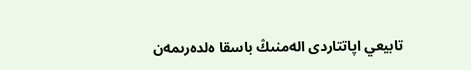تابيعي اپاتتاردى الەمنىڭ باسقا ەلدەرىمەن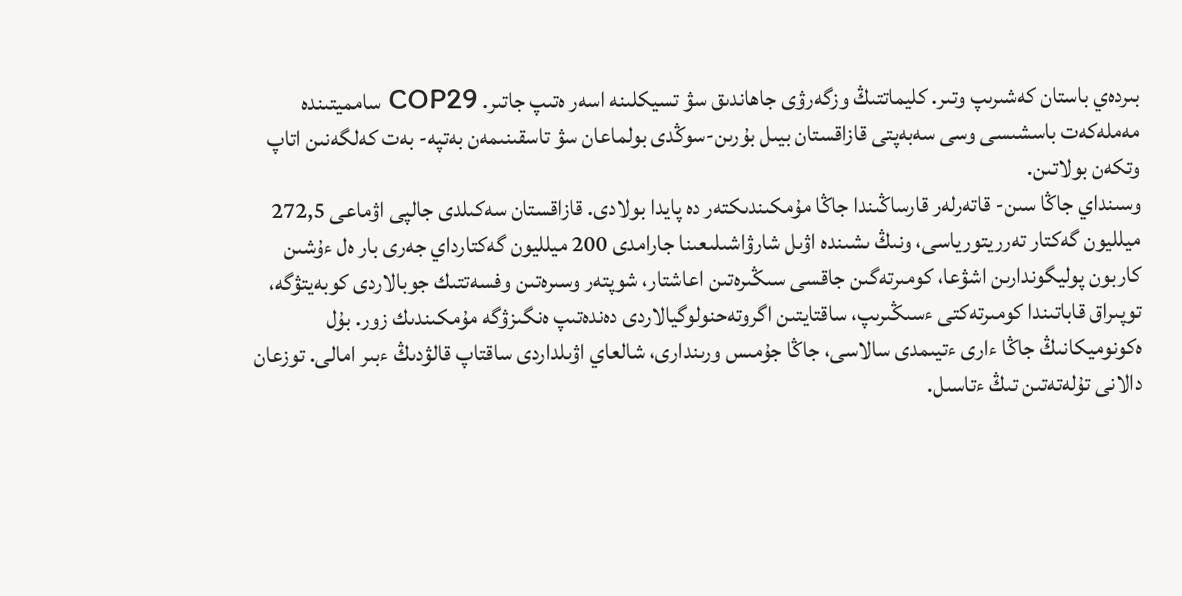بىردەي باستان كەشىرىپ وتىر. كليماتتىڭ وزگەرۋى جاھاندىق سۋ تسيكلىنە اسەر ەتىپ جاتىر. COP29 سامميتىندە مەملەكەت باسشىسى وسى سەبەپتى قازاقستان بيىل بۇرىن-سوڭدى بولماعان سۋ تاسقىنىمەن بەتپە- بەت كەلگەنىن اتاپ وتكەن بولاتىن.
وسىنداي جاڭا سىن- قاتەرلەر قارساڭىندا جاڭا مۇمكىندىكتەر دە پايدا بولادى. قازاقستان سەكىلدى جالپى اۋماعى 272,5 ميلليون گەكتار تەرريتورياسى، ونىڭ ىشىندە اۋىل شارۋاشىلىعىنا جارامدى 200 ميلليون گەكتارداي جەرى بار ەل ءۇشىن كاربون پوليگوندارىن اشۋعا، كومىرتەگىن جاقسى سىڭىرەتىن اعاشتار، شوپتەر وسىرەتىن وفسەتتىك جوبالاردى كوبەيتۋگە، توپىراق قاباتىندا كومىرتەكتى ءسىڭىرىپ، ساقتايتىن اگروتەحنولوگيالاردى دەندەتىپ ەنگىزۋگە مۇمكىندىك زور. بۇل ەكونوميكانىڭ جاڭا ءارى ءتيىمدى سالاسى، جاڭا جۇمىس ورىندارى، شالعاي اۋىلداردى ساقتاپ قالۋدىڭ ءبىر امالى. توزعان دالانى تۇلەتەتىن تىڭ ءتاسىل.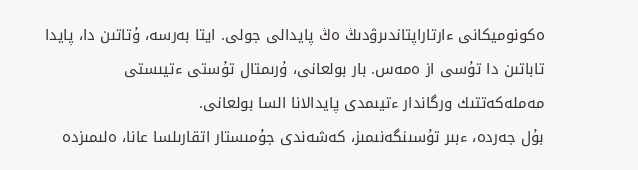ەكونوميكانى ءارتاراپتاندىرۋدىڭ ەڭ پايدالى جولى. ايتا بەرسە، ۇتاتىن دا، پايدا تاباتىن دا تۇسى از ەمەس. بار بولعانى، ۇرىمتال تۇستى ءتيىستى مەملەكەتتىك ورگاندار ءتيىمدى پايدالانا السا بولعانى.
بۇل جەردە، ءبىر تۇسىنگەنىمىز، كەشەندى جۇمىستار اتقارىلسا عانا، ەلىمىزدە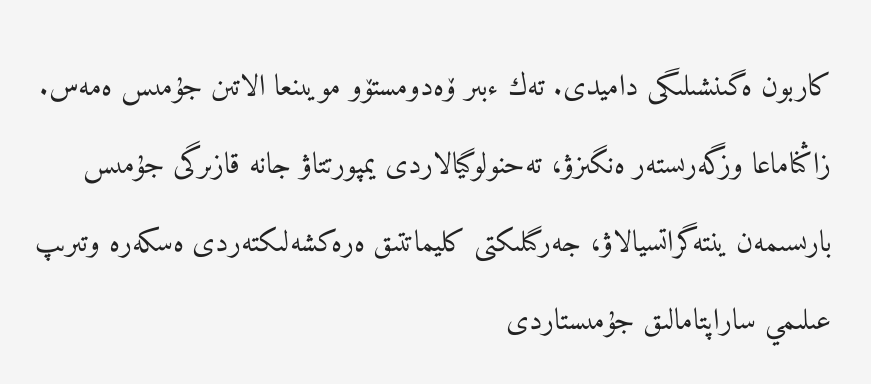كاربون ەگىنشىلىگى داميدى. تەك ءبىر ۆەدومستۆو مويىنعا الاتىن جۇمىس ەمەس. زاڭناماعا وزگەرىستەر ەنگىزۋ، تەحنولوگيالاردى يمپورتتاۋ جانە قازىرگى جۇمىس بارىسىمەن ينتەگراتسيالاۋ، جەرگىلىكتى كليماتتىق ەرەكشەلىكتەردى ەسكەرە وتىرىپ عىلىمي ساراپتامالىق جۇمىستاردى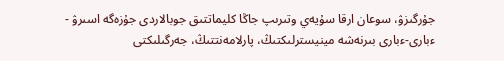جۇرگىزۋ، سوعان ارقا سۇيەي وتىرىپ جاڭا كليماتتىق جوبالاردى جۇزەگە اسىرۋ - ءبارى-ءبارى بىرنەشە مينيسترلىكتىڭ، پارلامەنتتىڭ، جەرگىلىكتى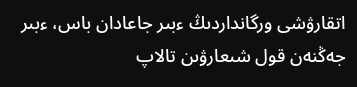اتقارۋشى ورگانداردىڭ ءبىر جاعادان باس، ءبىر جەڭنەن قول شىعارۋىن تالاپ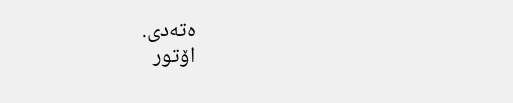ەتەدى.
اۆتور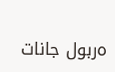ەربول جانات